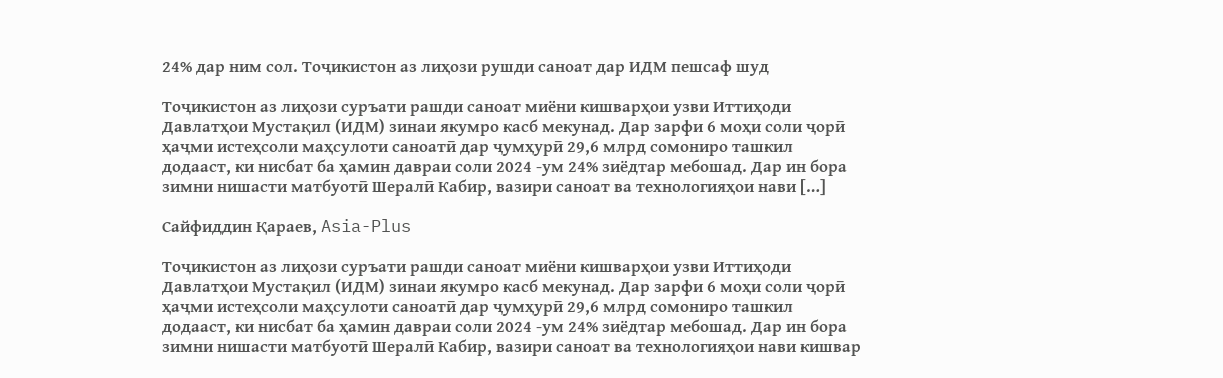24% дар ним сол. Тоҷикистон аз лиҳози рушди саноат дар ИДМ пешсаф шуд

Тоҷикистон аз лиҳози суръати рашди саноат миёни кишварҳои узви Иттиҳоди Давлатҳои Мустақил (ИДМ) зинаи якумро касб мекунад. Дар зарфи 6 моҳи соли ҷорӣ ҳаҷми истеҳсоли маҳсулоти саноатӣ дар ҷумҳурӣ 29,6 млрд сомониро ташкил додааст, ки нисбат ба ҳамин давраи соли 2024 -ум 24% зиёдтар мебошад. Дар ин бора зимни нишасти матбуотӣ Шералӣ Кабир, вазири саноат ва технологияҳои нави […]

Сайфиддин Қараев, Asia-Plus

Тоҷикистон аз лиҳози суръати рашди саноат миёни кишварҳои узви Иттиҳоди Давлатҳои Мустақил (ИДМ) зинаи якумро касб мекунад. Дар зарфи 6 моҳи соли ҷорӣ ҳаҷми истеҳсоли маҳсулоти саноатӣ дар ҷумҳурӣ 29,6 млрд сомониро ташкил додааст, ки нисбат ба ҳамин давраи соли 2024 -ум 24% зиёдтар мебошад. Дар ин бора зимни нишасти матбуотӣ Шералӣ Кабир, вазири саноат ва технологияҳои нави кишвар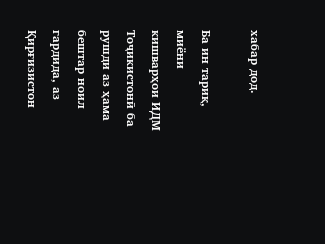хабар дод.

Ба ин тариқ, миёни кишварҳои ИДМ Тоҷикистонӣ ба рушди аз ҳама бештар ноил гардида, аз Қирғизистон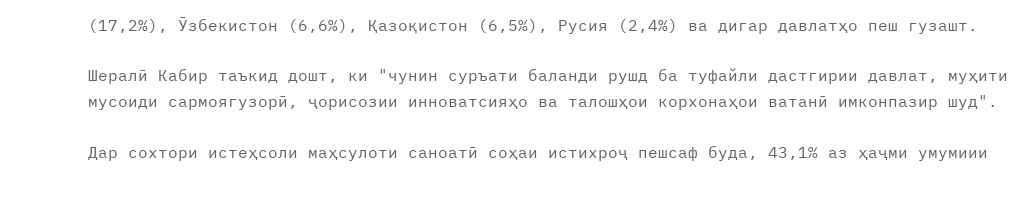(17,2%), Ӯзбекистон (6,6%), Қазоқистон (6,5%), Русия (2,4%) ва дигар давлатҳо пеш гузашт.

Шералӣ Кабир таъкид дошт, ки "чунин суръати баланди рушд ба туфайли дастгирии давлат, муҳити мусоиди сармоягузорӣ, ҷорисозии инноватсияҳо ва талошҳои корхонаҳои ватанӣ имконпазир шуд".

Дар сохтори истеҳсоли маҳсулоти саноатӣ соҳаи истихроҷ пешсаф буда, 43,1% аз ҳаҷми умумиии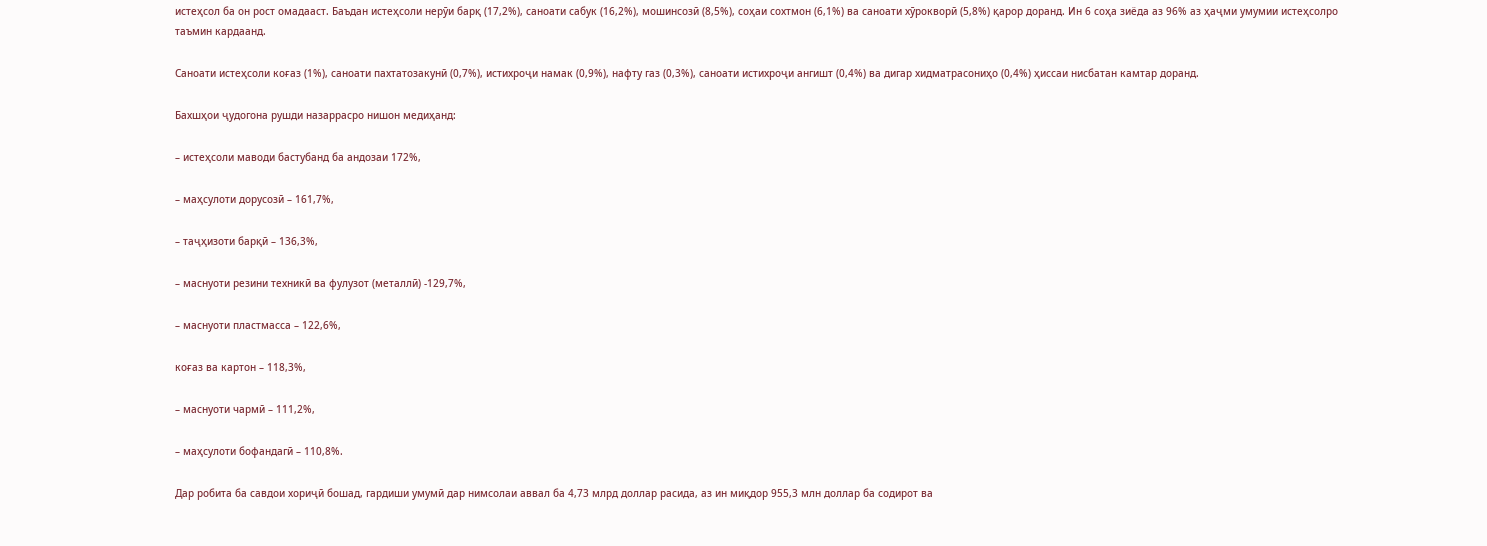истеҳсол ба он рост омадааст. Баъдан истеҳсоли нерӯи барқ (17,2%), саноати сабук (16,2%), мошинсозӣ (8,5%), соҳаи сохтмон (6,1%) ва саноати хӯрокворӣ (5,8%) қарор доранд. Ин 6 соҳа зиёда аз 96% аз ҳаҷми умумии истеҳсолро таъмин кардаанд.

Саноати истеҳсоли коғаз (1%), саноати пахтатозакунӣ (0,7%), истихроҷи намак (0,9%), нафту газ (0,3%), саноати истихроҷи ангишт (0,4%) ва дигар хидматрасониҳо (0,4%) ҳиссаи нисбатан камтар доранд.

Бахшҳои ҷудогона рушди назаррасро нишон медиҳанд:

– истеҳсоли маводи бастубанд ба андозаи 172%,

– маҳсулоти дорусозӣ – 161,7%,

– таҷҳизоти барқӣ – 136,3%,

– маснуоти резини техникӣ ва фулузот (металлӣ) -129,7%,

– маснуоти пластмасса – 122,6%,

коғаз ва картон – 118,3%,

– маснуоти чармӣ – 111,2%,

– маҳсулоти бофандагӣ – 110,8%.

Дар робита ба савдои хориҷӣ бошад, гардиши умумӣ дар нимсолаи аввал ба 4,73 млрд доллар расида, аз ин миқдор 955,3 млн доллар ба содирот ва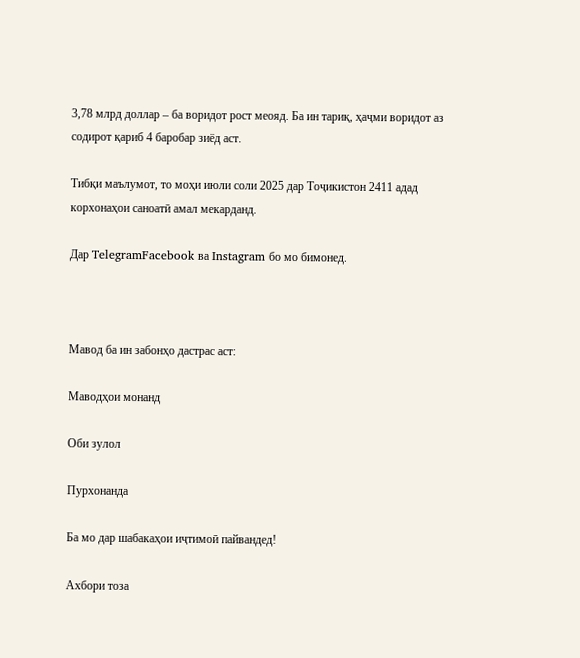3,78 млрд доллар – ба воридот рост меояд. Ба ин тариқ, ҳаҷми воридот аз содирот қариб 4 баробар зиёд аст.

Тибқи маълумот, то моҳи июли соли 2025 дар Тоҷикистон 2411 адад корхонаҳои саноатӣ амал мекарданд.

Дар TelegramFacebook ва Instagram бо мо бимонед.



Мавод ба ин забонҳо дастрас аст:

Маводҳои монанд

Оби зулол

Пурхонанда

Ба мо дар шабакаҳои иҷтимоӣ пайвандед!

Ахбори тоза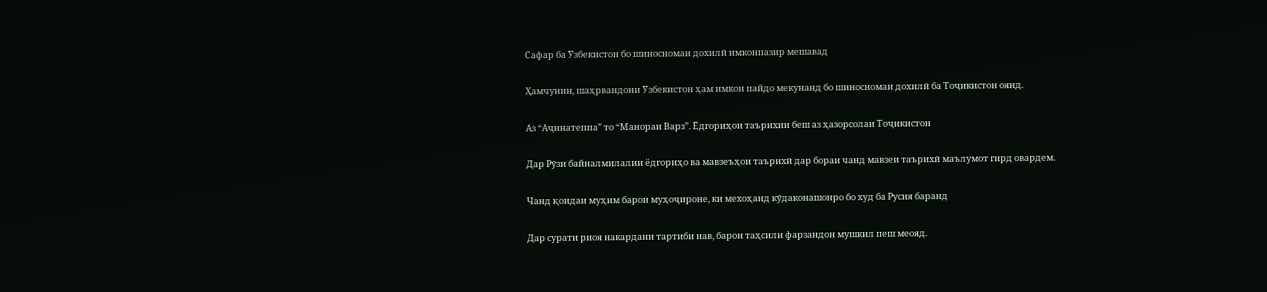Сафар ба Ӯзбекистон бо шиносномаи дохилӣ имконпазир мешавад

Ҳамчунин, шаҳрвандони Ӯзбекистон ҳам имкон пайдо мекунанд бо шиносномаи дохилӣ ба Тоҷикистон оянд.

Аз “Аҷинатеппа” то “Манораи Варз”. Ёдгориҳои таърихии беш аз ҳазорсолаи Тоҷикистон

Дар Рӯзи байналмилалии ёдгориҳо ва мавзеъҳои таърихӣ дар бораи чанд мавзеи таърихӣ маълумот гирд овардем.

Чанд қоидаи муҳим барои муҳоҷироне, ки мехоҳанд кӯдаконашонро бо худ ба Русия баранд

Дар сурати риоя накардани тартиби нав, барои таҳсили фарзандон мушкил пеш меояд.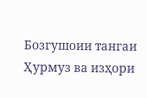Бозгушоии тангаи Ҳурмуз ва изҳори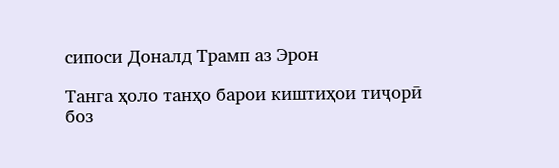сипоси Доналд Трамп аз Эрон

Танга ҳоло танҳо барои киштиҳои тиҷорӣ боз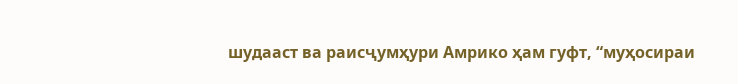шудааст ва раисҷумҳури Амрико ҳам гуфт, “муҳосираи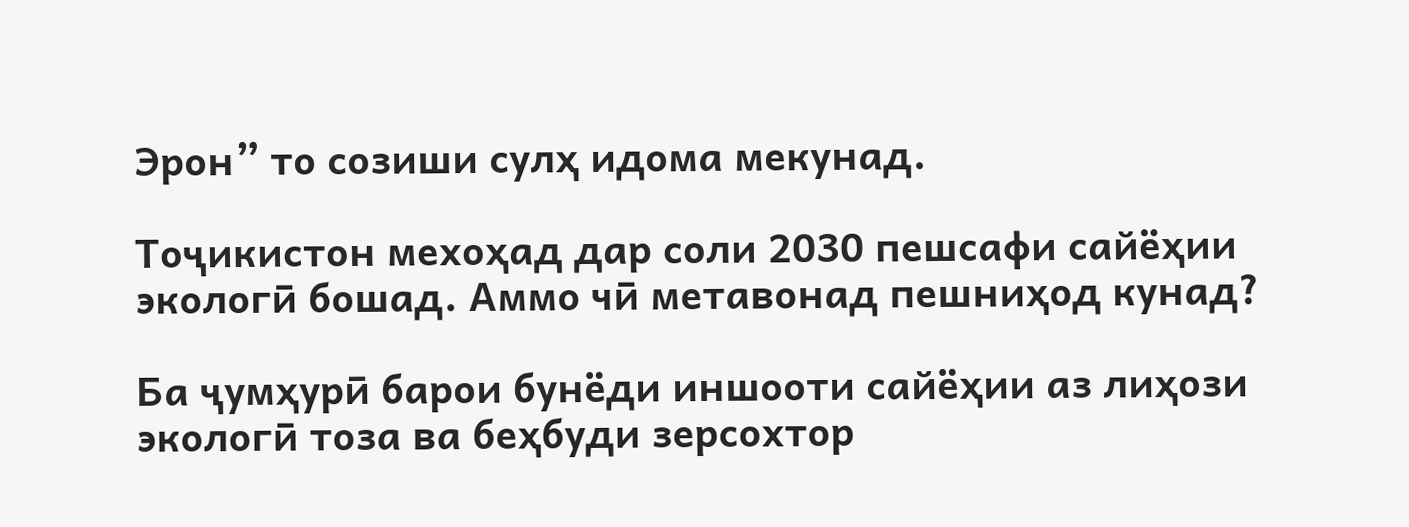Эрон” то созиши сулҳ идома мекунад.

Тоҷикистон мехоҳад дар соли 2030 пешсафи сайёҳии экологӣ бошад. Аммо чӣ метавонад пешниҳод кунад?

Ба ҷумҳурӣ барои бунёди иншооти сайёҳии аз лиҳози экологӣ тоза ва беҳбуди зерсохтор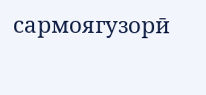сармоягузорӣ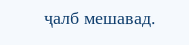ҷалб мешавад.